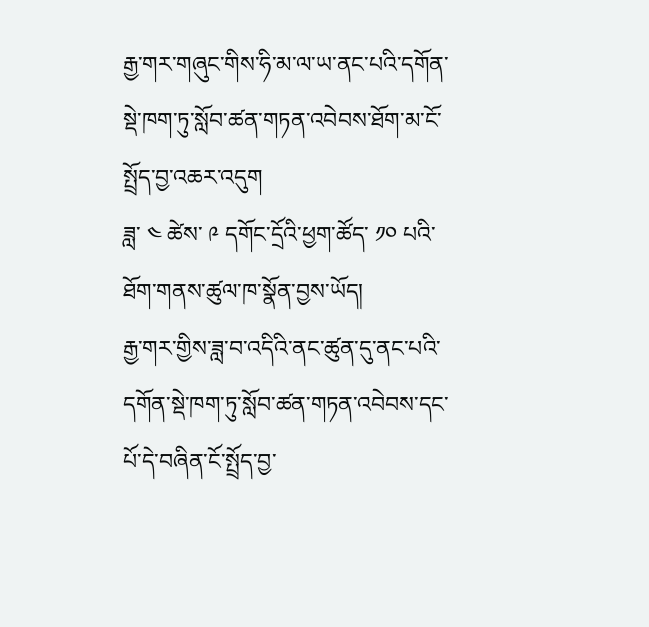རྒྱ་གར་གཞུང་གིས་ཧི་མ་ལ་ཡ་ནང་པའི་དགོན་སྡེ་ཁག་ཏུ་སློབ་ཚན་གཏན་འབེབས་ཐོག་མ་ངོ་སྤྲོད་བྱ་འཆར་འདུག
ཟླ་ ༤ ཚེས་ ༩ དགོང་དྲོའི་ཕྱག་ཚོད་ ༡༠ པའི་ཐོག་གནས་ཚུལ་ཁ་སྣོན་བྱས་ཡོད།
རྒྱ་གར་གྱིས་ཟླ་བ་འདིའི་ནང་ཚུན་དུ་ནང་པའི་དགོན་སྡེ་ཁག་ཏུ་སློབ་ཚན་གཏན་འབེབས་དང་པོ་དེ་བཞིན་ངོ་སྤྲོད་བྱ་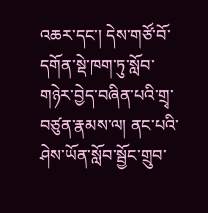འཆར་དང་། དེས་གཙོ་བོ་དགོན་སྡེ་ཁག་ཏུ་སློབ་གཉེར་བྱེད་བཞིན་པའི་གྲྭ་བཙུན་རྣམས་ལ། ནང་པའི་ཤེས་ཡོན་སློབ་སྦྱོང་གྲུབ་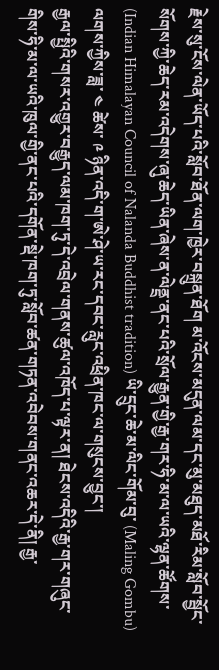རྗེས་སུ་ངོས་ལེན་ཡོད་པའི་སློབ་ཐོན་ལག་ཁྱེར་བསྐྲུན་ཐོག མ་འོངས་མདུན་ལམ་དང་མུ་མཐུད་མཐོ་རིམ་སློབ་སྦྱོང་སོགས་ཀྱི་ཆེད་རམ་འདེགས་ཞུ་ཆེད་ཡིན་ཞེས་ན་ལེནྡྲ་ནང་པའི་སྲོལ་རྒྱུན་གྱི་རྒྱ་གར་ཧི་མ་ལ་ཡའི་ལྷན་ཚོགས་ (Indian Himalayan Council of Nalanda Buddhist tradition) ཡི་དྲུང་ཆེ་མ་ལིང་གོམ་བུ་ (Maling Gombu) ལགས་ཀྱིས་ཟླ་ ༤ ཚེས་ ༩ ཉིན་འདི་ག་ཨེ་ཤེ་ཡ་རང་དབང་རླུང་འཕྲིན་ཁང་ལ་གསུངས་བྱུང་།
རྒྱལ་སྤྱིའི་གསར་འགྱུར་བརྒྱུད་ལམ་ཁག་ཏུ་དེ་འབྲེལ་གནས་ཚུལ་འཁོད་པ་ལྟར་ན། ཐེངས་འདིའི་རྒྱ་གར་གཞུང་གིས་ཧི་མ་ལ་ཡའི་ཁུལ་གྱི་ནང་པའི་དགོན་སྡེ་ཁག་ཏུ་སློབ་ཚན་གཏན་འབེབས་གནང་འཆར་དེ་ནི། རྒྱ་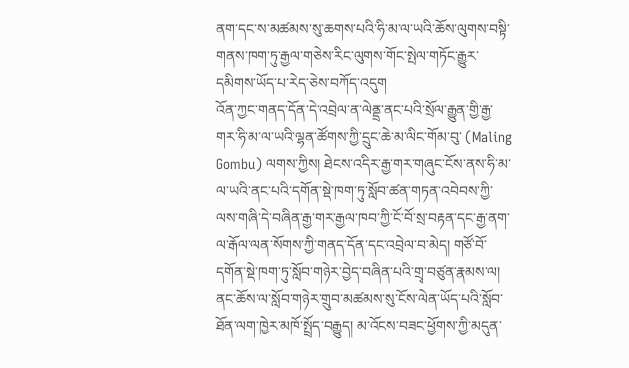ནག་དང་ས་མཚམས་སུ་ཆགས་པའི་ཧི་མ་ལ་ཡའི་ཆོས་ལུགས་བསྟི་གནས་ཁག་ཏུ་རྒྱལ་གཅེས་རིང་ལུགས་གོང་སྤེལ་གཏོང་རྒྱུར་དམིགས་ཡོད་པ་རེད་ཅེས་བཀོད་འདུག
འོན་ཀྱང་གནད་དོན་དེ་འབྲེལ་ན་ལེནྡྲ་ནང་པའི་སྲོལ་རྒྱུན་གྱི་རྒྱ་གར་ཧི་མ་ལ་ཡའི་ལྷན་ཚོགས་ཀྱི་དྲུང་ཆེ་མ་ལིང་གོམ་བུ་ (Maling Gombu) ལགས་ཀྱིས། ཐེངས་འདིར་རྒྱ་གར་གཞུང་ངོས་ནས་ཧི་མ་ལ་ཡའི་ནང་པའི་དགོན་སྡེ་ཁག་ཏུ་སློབ་ཚན་གཏན་འབེབས་ཀྱི་ལས་གཞི་དེ་བཞིན་རྒྱ་གར་རྒྱལ་ཁབ་ཀྱི་ངོ་བོ་སྲ་བརྟན་དང་རྒྱ་ནག་ལ་རྒོལ་ལན་སོགས་ཀྱི་གནད་དོན་དང་འབྲེལ་བ་མེད། གཙོ་བོ་དགོན་སྡེ་ཁག་ཏུ་སློབ་གཉེར་བྱེད་བཞིན་པའི་གྲྭ་བཙུན་རྣམས་ལ། ནང་ཆོས་ལ་སློབ་གཉེར་གྲུབ་མཚམས་སུ་ངོས་ལེན་ཡོད་པའི་སློབ་ཐོན་ལག་ཁྱེར་མཁོ་སྤྲོད་བརྒྱུད། མ་འོངས་བཟང་ཕྱོགས་ཀྱི་མདུན་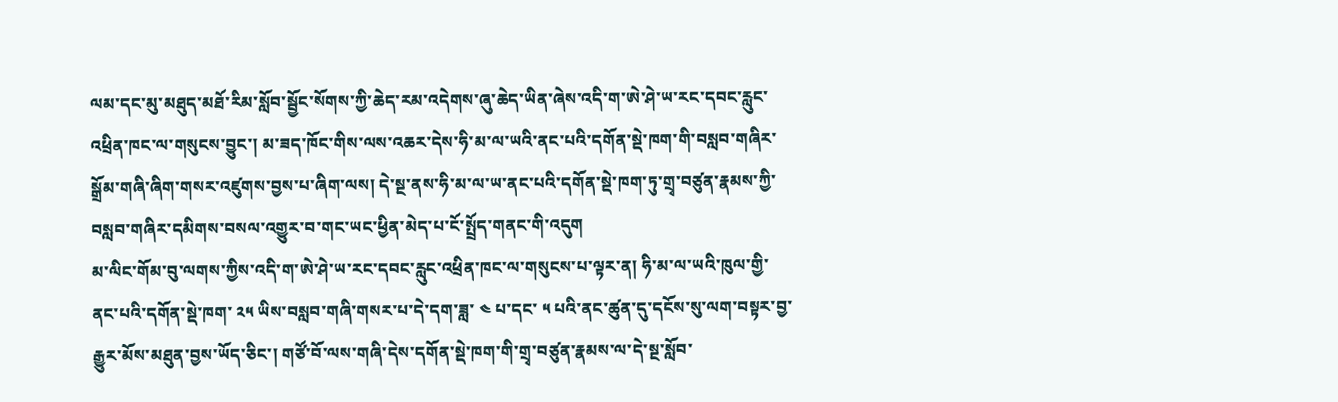ལམ་དང་མུ་མཐུད་མཐོ་རིམ་སློབ་སྦྱོང་སོགས་ཀྱི་ཆེད་རམ་འདེགས་ཞུ་ཆེད་ཡིན་ཞེས་འདི་ག་ཨེ་ཤེ་ཡ་རང་དབང་རླུང་འཕྲིན་ཁང་ལ་གསུངས་བྱུང་། མ་ཟད་ཁོང་གིས་ལས་འཆར་དེས་ཧི་མ་ལ་ཡའི་ནང་པའི་དགོན་སྡེ་ཁག་གི་བསླབ་གཞིར་སྒྲོམ་གཞི་ཞིག་གསར་འཛུགས་བྱས་པ་ཞིག་ལས། དེ་སྔ་ནས་ཧི་མ་ལ་ཡ་ནང་པའི་དགོན་སྡེ་ཁག་ཏུ་གྲྭ་བཙུན་རྣམས་ཀྱི་བསླབ་གཞིར་དམིགས་བསལ་འགྱུར་བ་གང་ཡང་ཕྱིན་མེད་པ་ངོ་སྤྲོད་གནང་གི་འདུག
མ་ལིང་གོམ་བུ་ལགས་ཀྱིས་འདི་ག་ཨེ་ཤེ་ཡ་རང་དབང་རླུང་འཕྲིན་ཁང་ལ་གསུངས་པ་ལྟར་ན། ཧི་མ་ལ་ཡའི་ཁུལ་གྱི་ནང་པའི་དགོན་སྡེ་ཁག་ ༢༥ ཡིས་བསླབ་གཞི་གསར་པ་དེ་དག་ཟླ་ ༤ པ་དང་ ༥ པའི་ནང་ཚུན་དུ་དངོས་སུ་ལག་བསྟར་བྱ་རྒྱུར་མོས་མཐུན་བྱས་ཡོད་ཅིང་། གཙོ་བོ་ལས་གཞི་དེས་དགོན་སྡེ་ཁག་གི་གྲྭ་བཙུན་རྣམས་ལ་དེ་སྔ་སློབ་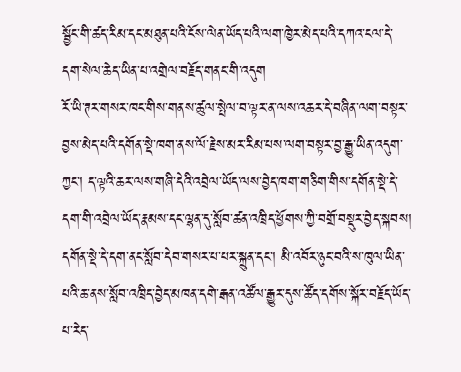སྦྱོང་གི་ཚད་རིམ་དང་མཐུན་པའི་ངོས་ལེན་ཡོད་པའི་ལག་ཁྱེར་མེད་པའི་དཀའ་ངལ་དེ་དག་སེལ་ཆེད་ཡིན་པ་འགྲེལ་བརྗོད་གནང་གི་འདུག
རོ་ཡི་ཊར་གསར་ཁང་གིས་གནས་ཚུལ་སྤེལ་བ་ལྟར་ན་ལས་འཆར་དེ་བཞིན་ལག་བསྟར་བྱས་མེད་པའི་དགོན་སྡེ་ཁག་ནས་ལོ་རྗེས་མར་རིམ་པས་ལག་བསྟར་བྱ་རྒྱུ་ཡིན་འདུག་ཀྱང་། ད་ལྟའི་ཆར་ལས་གཞི་དེའི་འབྲེལ་ཡོད་ལས་བྱེད་ཁག་གཅིག་གིས་དགོན་སྡེ་དེ་དག་གི་འབྲེལ་ཡོད་རྣམས་དང་ལྷན་དུ་སློབ་ཚན་འཁྲིད་ཕྱོགས་ཀྱི་བགྲོ་བསྡུར་བྱེད་སྐབས། དགོན་སྡེ་དེ་དག་ནང་སློབ་དེབ་གསར་པ་པར་སྐྲུན་དང་། མི་འབོར་ཉུང་བའི་ས་ཁུལ་ཡིན་པའི་ཆ་ནས་སློབ་འཁྲིད་བྱེད་མཁན་དགེ་རྒན་འཚོལ་རྒྱུར་དུས་ཚོད་དགོས་སྐོར་བརྗོད་ཡོད་པ་རེད་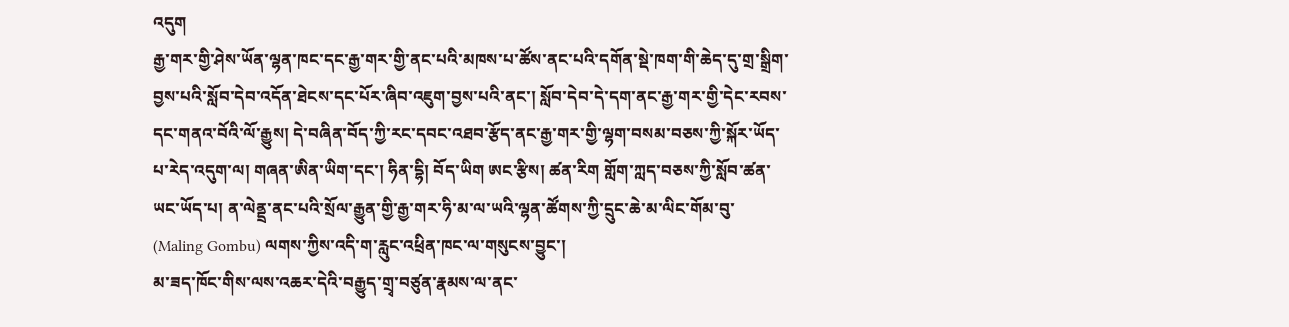འདུག
རྒྱ་གར་གྱི་ཤེས་ཡོན་ལྷན་ཁང་དང་རྒྱ་གར་གྱི་ནང་པའི་མཁས་པ་ཚོས་ནང་པའི་དགོན་སྡེ་ཁག་གི་ཆེད་དུ་གྲ་སྒྲིག་བྱས་པའི་སློབ་དེབ་འདོན་ཐེངས་དང་པོར་ཞིབ་འཇུག་བྱས་པའི་ནང་། སློབ་དེབ་དེ་དག་ནང་རྒྱ་གར་གྱི་དེང་རབས་དང་གནའ་བོའི་ལོ་རྒྱུས། དེ་བཞིན་བོད་ཀྱི་རང་དབང་འཐབ་རྩོད་ནང་རྒྱ་གར་གྱི་ལྷག་བསམ་བཅས་ཀྱི་སྐོར་ཡོད་པ་རེད་འདུག་ལ། གཞན་ཨིན་ཡིག་དང་། ཧིན་དྷི། བོད་ཡིག ཨང་རྩིས། ཚན་རིག གློག་ཀླད་བཅས་ཀྱི་སློབ་ཚན་ཡང་ཡོད་པ། ན་ལེནྡྲ་ནང་པའི་སྲོལ་རྒྱུན་གྱི་རྒྱ་གར་ཧི་མ་ལ་ཡའི་ལྷན་ཚོགས་ཀྱི་དྲུང་ཆེ་མ་ལིང་གོམ་བུ་ (Maling Gombu) ལགས་ཀྱིས་འདི་ག་རླུང་འཕྲིན་ཁང་ལ་གསུངས་བྱུང་།
མ་ཟད་ཁོང་གིས་ལས་འཆར་དེའི་བརྒྱུད་གྲྭ་བཙུན་རྣམས་ལ་ནང་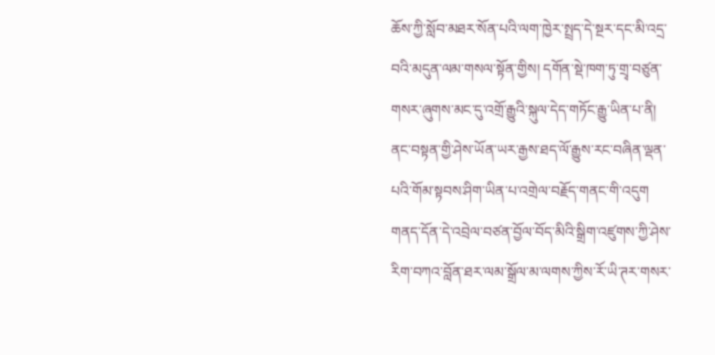ཆོས་ཀྱི་སློབ་མཐར་སོན་པའི་ལག་ཁྱེར་སྤྲད་དེ་སྔར་དང་མི་འདྲ་བའི་མདུན་ལམ་གསལ་སྟོན་གྱིས། དགོན་སྡེ་ཁག་ཏུ་གྲྭ་བཙུན་གསར་ཞུགས་མང་དུ་འགྲོ་རྒྱུའི་སྐུལ་དེད་གཏོང་རྒྱུ་ཡིན་པ་ནི། ནང་བསྟན་གྱི་ཤེས་ཡོན་ཡར་རྒྱས་ཐད་ལོ་རྒྱུས་རང་བཞིན་ལྡན་པའི་གོམ་སྟབས་ཤིག་ཡིན་པ་འགྲེལ་བརྗོད་གནང་གི་འདུག
གནད་དོན་དེ་འབྲེལ་བཙན་བྱོལ་བོད་མིའི་སྒྲིག་འཛུགས་ཀྱི་ཤེས་རིག་བཀའ་བློན་ཐར་ལམ་སྒྲོལ་མ་ལགས་ཀྱིས་རོ་ཡི་ཊར་གསར་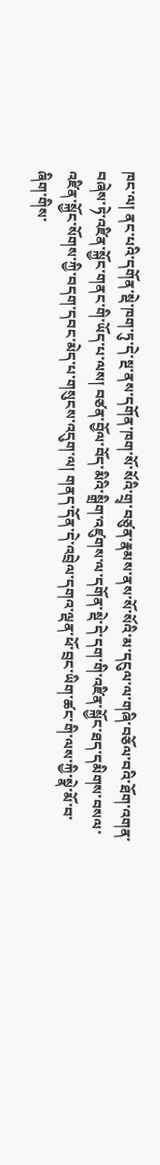ཁང་ལ། ནང་པའི་དགོན་སྡེ་ཁག་ཏུ་དེ་སྔ་ནས་དགོན་ཁག་སོ་སོའི་གྲྭ་བཙུན་རྣམས་ནས་སོ་སོའི་མ་དངུལ་ལ་གཞི་བཅོལ་བའི་ཐོག་འགན་བཞེས་ཏེ་འཛིན་སྐྱོང་གནང་གི་ཡོད་པ་ལས། བཙན་བྱོལ་བོད་མིའི་སྒྲིག་འཛུགས་ལ་དགོན་སྡེ་དེ་དག་གི་འཛིན་སྐྱོང་ཐད་དམིགས་བསལ་འཛིན་སྐྱོང་སོགས་ཀྱི་བདག་དབང་མེད་པ་གསུངས་འདུག་ལ། གནད་དོན་དེ་འབྲེལ་དགའ་ལྡན་ཕོ་བྲང་ཡིག་ཚང་གི་ལས་ཀྱི་སྣེ་མོ་བ་ཞིག་གིས་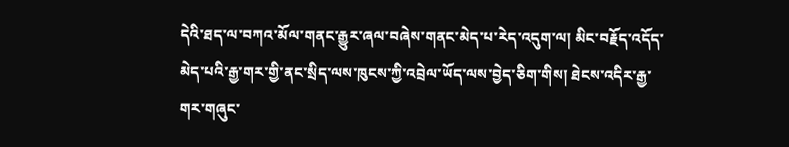དེའི་ཐད་ལ་བཀའ་མོལ་གནང་རྒྱུར་ཞལ་བཞེས་གནང་མེད་པ་རེད་འདུག་ལ། མིང་བརྗོད་འདོད་མེད་པའི་རྒྱ་གར་གྱི་ནང་སྲིད་ལས་ཁུངས་ཀྱི་འབྲེལ་ཡོད་ལས་བྱེད་ཅིག་གིས། ཐེངས་འདིར་རྒྱ་གར་གཞུང་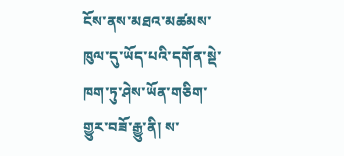ངོས་ནས་མཐའ་མཚམས་ཁུལ་དུ་ཡོད་པའི་དགོན་སྡེ་ཁག་ཏུ་ཤེས་ཡོན་གཅིག་གྱུར་བཟོ་རྒྱུ་ནི། ས་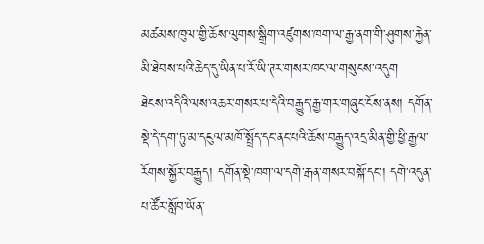མཚམས་ཁུལ་གྱི་ཆོས་ལུགས་སྒྲིག་འཛུགས་ཁག་ལ་རྒྱ་ནག་གི་ཤུགས་རྐྱེན་མི་ཐེབས་པའི་ཆེད་དུ་ཡིན་པ་རོ་ཡི་ཊར་གསར་ཁང་ལ་གསུངས་འདུག
ཐེངས་འདིའི་ལས་འཆར་གསར་པ་དེའི་བརྒྱུད་རྒྱ་གར་གཞུང་ངོས་ནས། དགོན་སྡེ་དེ་དག་ཏུ་མ་དངུལ་མཁོ་སྤྲོད་དང་ནང་པའི་ཆོས་བརྒྱུད་འདྲ་མིན་གྱི་ཕྱི་རྒྱལ་རོགས་སྐྱོར་བརྒྱུད། དགོན་སྡེ་ཁག་ལ་དགེ་རྒན་གསར་བསྐོ་དང་། དགེ་འདུན་པ་ཚོར་སློབ་ཡོན་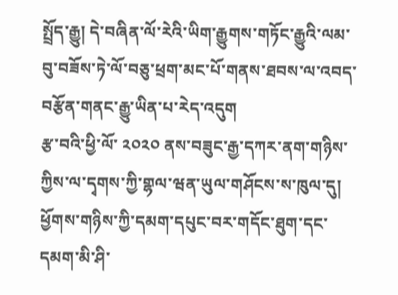སྤྲོད་རྒྱུ། དེ་བཞིན་ལོ་རེའི་ཡིག་རྒྱུགས་གཏོང་རྒྱུའི་ལམ་བུ་བཟོས་ཏེ་ལོ་བཅུ་ཕྲག་མང་པོ་གནས་ཐབས་ལ་འབད་བརྩོན་གནང་རྒྱུ་ཡིན་པ་རེད་འདུག
རྩ་བའི་ཕྱི་ལོ་ ༢༠༢༠ ནས་བཟུང་རྒྱ་དཀར་ནག་གཉིས་ཀྱིས་ལ་དྭགས་ཀྱི་གྷལ་ཝན་ཡུལ་གཤོངས་ས་ཁུལ་དུ། ཕྱོགས་གཉིས་ཀྱི་དམག་དཔུང་བར་གདོང་ཐུག་དང་དམག་མི་ཤི་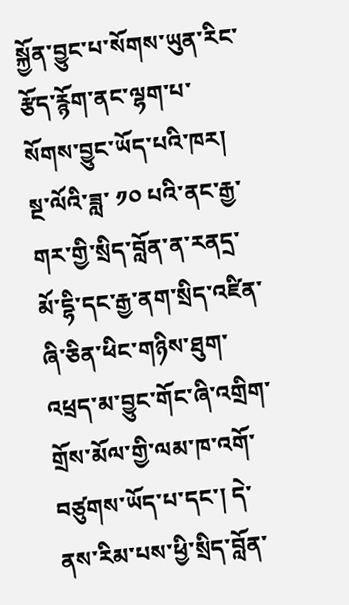སྐྱོན་བྱུང་པ་སོགས་ཡུན་རིང་རྩོད་རྙོག་ནང་ལྷག་པ་སོགས་བྱུང་ཡོད་པའི་ཁར། སྔ་ལོའི་ཟླ་ ༡༠ པའི་ནང་རྒྱ་གར་གྱི་སྲིད་བློན་ན་རནདྲ་མོ་དྷི་དང་རྒྱ་ནག་སྲིད་འཛིན་ཞི་ཅིན་ཕིང་གཉིས་ཐུག་འཕྲད་མ་བྱུང་གོང་ཞི་འགྲིག་གྲོས་མོལ་གྱི་ལམ་ཁ་འགོ་བཙུགས་ཡོད་པ་དང་། དེ་ནས་རིམ་པས་ཕྱི་སྲིད་བློན་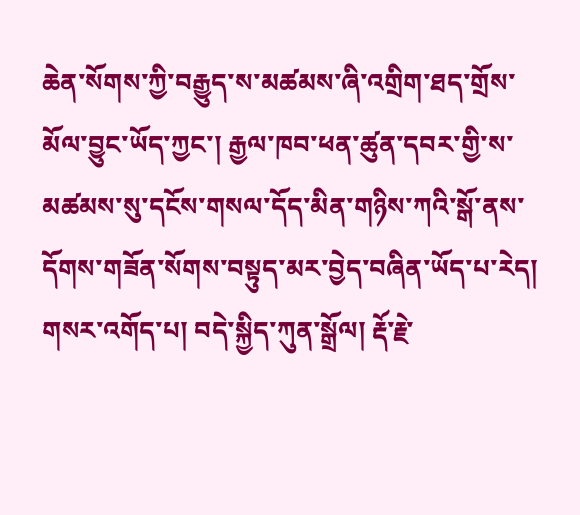ཆེན་སོགས་ཀྱི་བརྒྱུད་ས་མཚམས་ཞི་འགྲིག་ཐད་གྲོས་མོལ་བྱུང་ཡོད་ཀྱང་། རྒྱལ་ཁབ་ཕན་ཚུན་དབར་གྱི་ས་མཚམས་སུ་དངོས་གསལ་དོད་མིན་གཉིས་ཀའི་སྒོ་ནས་དོགས་གཟོན་སོགས་བསྟུད་མར་བྱེད་བཞིན་ཡོད་པ་རེད།
གསར་འགོད་པ། བདེ་སྐྱིད་ཀུན་སྒྲོལ། རྡོ་རྗེ་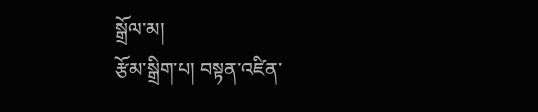སྒྲོལ་མ།
རྩོམ་སྒྲིག་པ། བསྟན་འཛིན་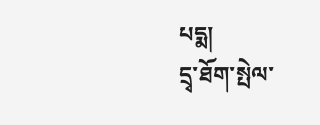པདྨ།
དྲྭ་ཐོག་སྤེལ་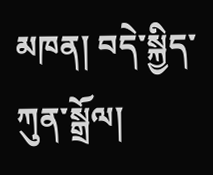མཁན། བདེ་སྐྱིད་ཀུན་སྒྲོལ།